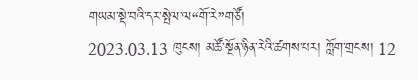གཡམ་སྡེ་བའི་དར་སྤེལ་ལ“གོ་རེ”གཙོ།
2023.03.13 ཁུངས། མཚོ་སྔོན་ཉིན་རེའི་ཚགས་པར། ཀློག་གྲངས། 12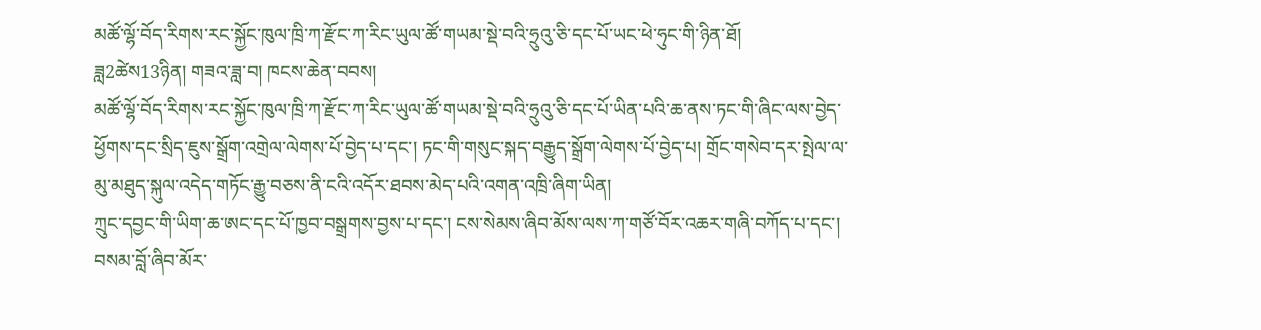མཚོ་ལྷོ་བོད་རིགས་རང་སྐྱོང་ཁུལ་ཁྲི་ཀ་རྫོང་ཀ་རིང་ཡུལ་ཚོ་གཡམ་སྡེ་བའི་ཧྲུའུ་ཅི་དང་པོ་ཡང་ཕེ་ཧུང་གི་ཉིན་ཐོ།
ཟླ2ཚེས13ཉིན། གཟའ་ཟླ་བ། ཁངས་ཆེན་བབས།
མཚོ་ལྷོ་བོད་རིགས་རང་སྐྱོང་ཁུལ་ཁྲི་ཀ་རྫོང་ཀ་རིང་ཡུལ་ཚོ་གཡམ་སྡེ་བའི་ཧྲུའུ་ཅི་དང་པོ་ཡིན་པའི་ཆ་ནས་ཏང་གི་ཞིང་ལས་བྱེད་ཕྱོགས་དང་སྲིད་ཇུས་སྒྲོག་འགྲེལ་ལེགས་པོ་བྱེད་པ་དང་། ཏང་གི་གསུང་སྐད་བརྒྱུད་སྒྲོག་ལེགས་པོ་བྱེད་པ། གྲོང་གསེབ་དར་སྤེལ་ལ་མུ་མཐུད་སྐུལ་འདེད་གཏོང་རྒྱུ་བཅས་ནི་ངའི་འདོར་ཐབས་མེད་པའི་འགན་འཁྲི་ཞིག་ཡིན།
ཀྲུང་དབྱང་གི་ཡིག་ཆ་ཨང་དང་པོ་ཁྱབ་བསྒྲགས་བྱས་པ་དང་། ངས་སེམས་ཞིབ་མོས་ལས་ཀ་གཙོ་བོར་འཆར་གཞི་བཀོད་པ་དང་། བསམ་བློ་ཞིབ་མོར་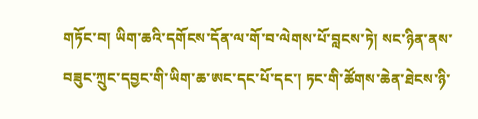གཏོང་བ། ཡིག་ཆའི་དགོངས་དོན་ལ་གོ་བ་ལེགས་པོ་བླངས་ཏེ། སང་ཉིན་ནས་བཟུང་ཀྲུང་དབྱང་གི་ཡིག་ཆ་ཨང་དང་པོ་དང་། ཏང་གི་ཚོགས་ཆེན་ཐེངས་ཉི་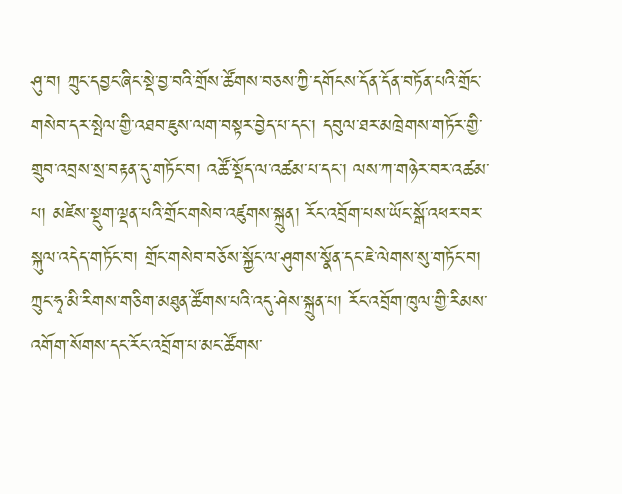ཤུ་བ། ཀྲུང་དབྱང་ཞིང་སྡེ་བྱ་བའི་གྲོས་ཚོགས་བཅས་ཀྱི་དགོངས་དོན་དོན་བཏོན་པའི་གྲོང་གསེབ་དར་སྤེལ་གྱི་འཐབ་ཇུས་ལག་བསྟར་བྱེད་པ་དང་། དབུལ་ཐར་མཁྲེགས་གཏོར་གྱི་གྲུབ་འབྲས་སྲ་བརྟན་དུ་གཏོང་བ། འཚོ་སྡོད་ལ་འཚམ་པ་དང་། ལས་ཀ་གཉེར་བར་འཚམ་པ། མཛེས་སྡུག་ལྡན་པའི་གྲོང་གསེབ་འཛུགས་སྐྲུན། རོང་འབྲོག་པས་ཡོང་སྒོ་འཕར་བར་སྐུལ་འདེད་གཏོང་བ། གྲོང་གསེབ་བཅོས་སྐྱོང་ལ་ཤུགས་སྣོན་དང་ཇེ་ལེགས་སུ་གཏོང་བ། ཀྲུང་ཧྭ་མི་རིགས་གཅིག་མཐུན་ཚོགས་པའི་འདུ་ཤེས་སྐྲུན་པ། རོང་འབྲོག་ཁུལ་གྱི་རིམས་འགོག་སོགས་དང་རོང་འབྲོག་པ་མང་ཚོགས་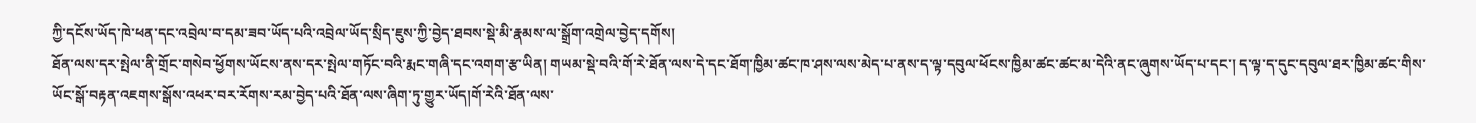ཀྱི་དངོས་ཡོད་ཁེ་ཕན་དང་འབྲེལ་བ་དམ་ཟབ་ཡོད་པའི་འབྲེལ་ཡོད་སྲིད་ཇུས་ཀྱི་བྱེད་ཐབས་སྡེ་མི་རྣམས་ལ་སྒྲོག་འགྲེལ་བྱེད་དགོས།
ཐོན་ལས་དར་སྤེལ་ནི་གྲོང་གསེབ་ཕྱོགས་ཡོངས་ནས་དར་སྤེལ་གཏོང་བའི་རྨང་གཞི་དང་འགག་རྩ་ཡིན། གཡམ་སྡེ་བའི་གོ་རེ་ཐོན་ལས་དེ་དང་ཐོག་ཁྱིམ་ཚང་ཁ་ཤས་ལས་མེད་པ་ནས་ད་ལྟ་དབུལ་ཕོངས་ཁྱིམ་ཚང་ཚང་མ་དེའི་ནང་ཞུགས་ཡོད་པ་དང་། ད་ལྟ་ད་དུང་དབུལ་ཐར་ཁྱིམ་ཚང་གིས་ཡོང་སྒོ་བརྟན་འཇགས་སྒོས་འཕར་བར་རོགས་རམ་བྱེད་པའི་ཐོན་ལས་ཞིག་ཏུ་གྱུར་ཡོད།གོ་རེའི་ཐོན་ལས་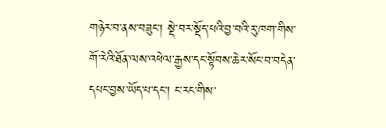གཉེར་བ་ནས་བཟུང་། སྡེ་བར་སྡོད་པའི་བྱ་བའི་རུ་ཁག་གིས་གོ་རེའི་ཐོན་ལས་འཕེལ་རྒྱས་དང་སྟོབས་ཆེར་སོང་བ་བདེན་དཔང་བྱས་ཡོད་པ་དང་། ང་རང་གིས་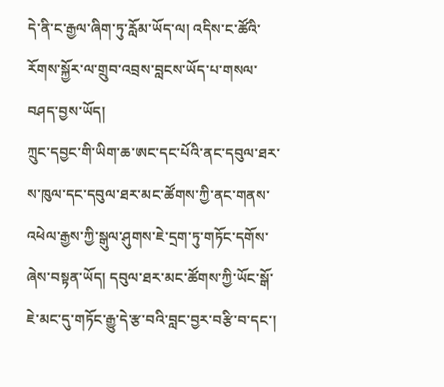དེ་ནི་ང་རྒྱལ་ཞིག་ཏུ་རློམ་ཡོད་ལ། འདིས་ང་ཚོའི་རོགས་སྐྱོར་ལ་གྲུབ་འབྲས་བླངས་ཡོད་པ་གསལ་བཤད་བྱས་ཡོད།
ཀྲུང་དབྱང་གི་ཡིག་ཆ་ཨང་དང་པོའི་ནང་དབུལ་ཐར་ས་ཁུལ་དང་དབུལ་ཐར་མང་ཚོགས་ཀྱི་ནང་གནས་འཕེལ་རྒྱས་ཀྱི་སྒུལ་ཤུགས་ཇེ་དྲག་ཏུ་གཏོང་དགོས་ཞེས་བསྟན་ཡོད། དབུལ་ཐར་མང་ཚོགས་ཀྱི་ཡོང་སྒོ་ཇེ་མང་དུ་གཏོང་རྒྱུ་དེ་རྩ་བའི་བླང་བྱར་བརྩི་བ་དང་།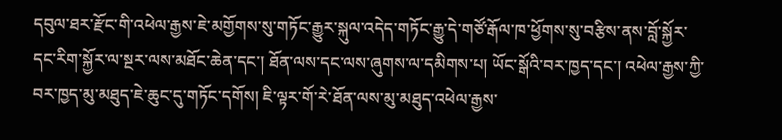དབུལ་ཐར་རྫོང་གི་འཕེལ་རྒྱས་ཇེ་མགྱོགས་སུ་གཏོང་རྒྱུར་སྐུལ་འདེད་གཏོང་རྒྱུ་དེ་གཙོ་རྒོལ་ཁ་ཕྱོགས་སུ་བརྩིས་ནས་བློ་སྐྱོར་དང་རིག་སྐྱོར་ལ་སྔར་ལས་མཐོང་ཆེན་དང་། ཐོན་ལས་དང་ལས་ཞུགས་ལ་དམིགས་པ། ཡོང་སྒོའི་བར་ཁྱད་དང་། འཕེལ་རྒྱས་ཀྱི་བར་ཁྱད་མུ་མཐུད་ཇེ་ཆུང་དུ་གཏོང་དགོས། ཇི་ལྟར་གོ་རེ་ཐོན་ལས་མུ་མཐུད་འཕེལ་རྒྱས་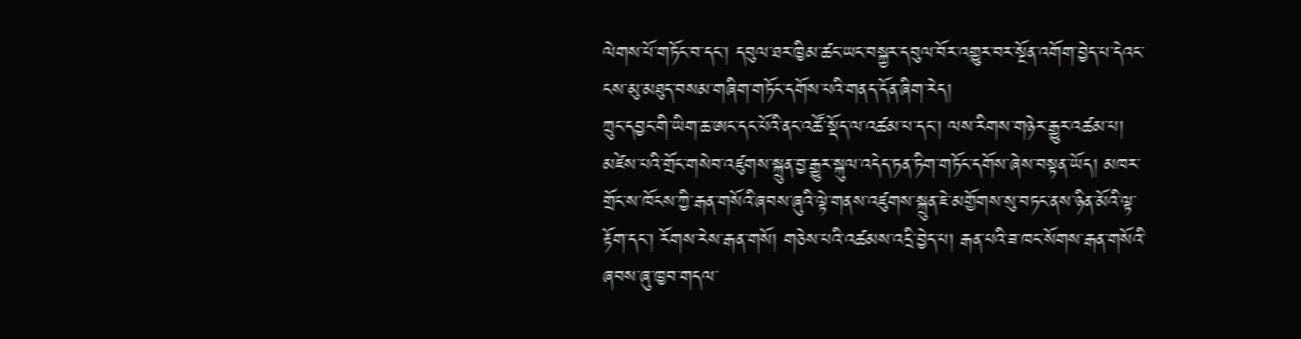ལེགས་པོ་གཏོང་བ་དང་། དབུལ་ཐར་ཁྱིམ་ཚང་ཡང་བསྐྱར་དབུལ་བོར་འགྱུར་བར་སྔོན་འགོག་བྱེད་པ་དེའང་ངས་མུ་མཐུད་བསམ་གཞིག་གཏོང་དགོས་པའི་གནད་དོན་ཞིག་རེད།
ཀྲུང་དབྱང་གི་ཡིག་ཆ་ཨང་དང་པོའི་ནང་འཚོ་སྡོད་ལ་འཚམ་པ་དང་། ལས་རིགས་གཉེར་རྒྱུར་འཚམ་པ། མཛེས་པའི་གྲོང་གསེབ་འཛུགས་སྐྲུན་བྱ་རྒྱུར་སྐུལ་འདེད་ཏན་ཏིག་གཏོང་དགོས་ཞེས་བསྟན་ཡོད། མཁར་གྲོང་ས་ཁོངས་ཀྱི་རྒན་གསོའི་ཞབས་ཞུའི་ལྟེ་གནས་འཛུགས་སྐྲུན་ཇེ་མགྱོགས་སུ་བཏང་ནས་ཉིན་མོའི་ལྟ་རྟོག་དང་། རོགས་རེས་རྒན་གསོ། གཅེས་པའི་འཚམས་འདྲི་བྱེད་པ། རྒན་པའི་ཟ་ཁང་སོགས་རྒན་གསོའི་ཞབས་ཞུ་ཁྱབ་གདལ་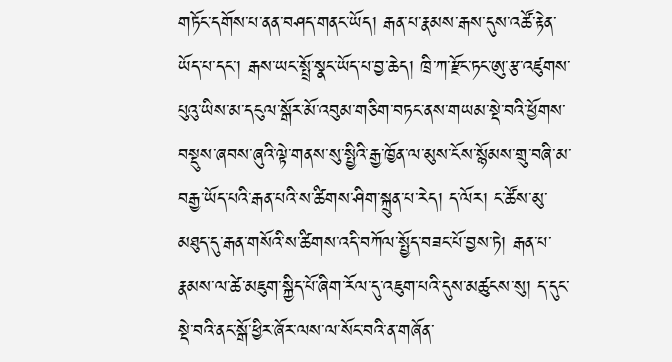གཏོང་དགོས་པ་ནན་བཤད་གནང་ཡོད། རྒན་པ་རྣམས་རྒས་དུས་འཚོ་རྟེན་ཡོད་པ་དང་། རྒས་ཡང་སྤྲོ་སྣང་ཡོད་པ་བྱ་ཆེད། ཁྲི་ཀ་རྫོང་ཏང་ཨུ་རྩ་འཛུགས་པུའུ་ཡིས་མ་དངུལ་སྒོར་མོ་འབུམ་གཅིག་བཏང་ནས་གཡམ་སྡེ་བའི་ཕྱོགས་བསྡུས་ཞབས་ཞུའི་ལྟེ་གནས་སུ་སྤྱིའི་རྒྱ་ཁྱོན་ལ་མུས་ངོས་སྙོམས་གྲུ་བཞི་མ་བརྒྱ་ཡོད་པའི་རྒན་པའི་ས་ཚིགས་ཤིག་སྐྲུན་པ་རེད། ད་ལོར། ང་ཚོས་མུ་མཐུད་དུ་རྒན་གསོའི་ས་ཚིགས་འདི་བཀོལ་སྤྱོད་བཟང་པོ་བྱས་ཏེ། རྒན་པ་རྣམས་ལ་ཚེ་མཇུག་སྐྱིད་པོ་ཞིག་རོལ་དུ་འཇུག་པའི་དུས་མཚུངས་སུ། ད་དུང་སྡེ་བའི་ནང་སྒོ་ཕྱིར་ཞོར་ལས་ལ་སོང་བའི་ན་གཞོན་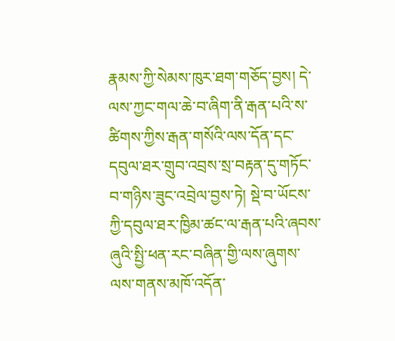རྣམས་ཀྱི་སེམས་ཁུར་ཐག་གཅོད་བྱས། དེ་ལས་ཀྱང་གལ་ཆེ་བ་ཞིག་ནི་རྒན་པའི་ས་ཚིགས་ཀྱིས་རྒན་གསོའི་ལས་དོན་དང་དབུལ་ཐར་གྲུབ་འབྲས་སྲ་བརྟན་དུ་གཏོང་བ་གཉིས་ཟུང་འབྲེལ་བྱས་ཏེ། སྡེ་བ་ཡོངས་ཀྱི་དབུལ་ཐར་ཁྱིམ་ཚང་ལ་རྒན་པའི་ཞབས་ཞུའི་སྤྱི་ཕན་རང་བཞིན་གྱི་ལས་ཞུགས་ལས་གནས་མཁོ་འདོན་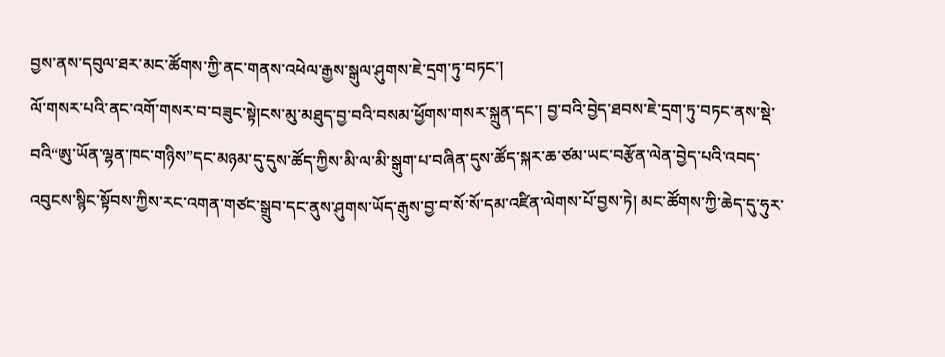བྱས་ནས་དབུལ་ཐར་མང་ཚོགས་ཀྱི་ནང་གནས་འཕེལ་རྒྱས་སྒུལ་ཤུགས་ཇེ་དྲག་ཏུ་བཏང་།
ལོ་གསར་པའི་ནང་འགོ་གསར་བ་བཟུང་སྟེ།ངས་མུ་མཐུད་བྱ་བའི་བསམ་ཕྱོགས་གསར་སྐྲུན་དང་། བྱ་བའི་བྱེད་ཐབས་ཇེ་དྲག་ཏུ་བཏང་ནས་སྡེ་བའི“ཨུ་ཡོན་ལྷན་ཁང་གཉིས”དང་མཉམ་དུ་དུས་ཚོད་ཀྱིས་མི་ལ་མི་སྒུག་པ་བཞིན་དུས་ཚོད་སྐར་ཆ་ཙམ་ཡང་བརྩོན་ལེན་བྱེད་པའི་འབད་འབུངས་སྙིང་སྟོབས་ཀྱིས་རང་འགན་གཙང་སྒྲུབ་དང་ནུས་ཤུགས་ཡོད་རྒུས་བྱ་བ་སོ་སོ་དམ་འཛིན་ལེགས་པོ་བྱས་ཏེ། མང་ཚོགས་ཀྱི་ཆེད་དུ་ཧུར་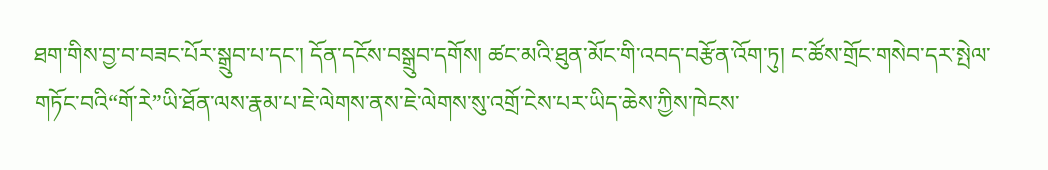ཐག་གིས་བྱ་བ་བཟང་པོར་སྒྲུབ་པ་དང་། དོན་དངོས་བསྒྲུབ་དགོས། ཚང་མའི་ཐུན་མོང་གི་འབད་བརྩོན་འོག་ཏུ། ང་ཚོས་གྲོང་གསེབ་དར་སྤེལ་གཏོང་བའི“གོ་རེ”ཡི་ཐོན་ལས་རྣམ་པ་ཇེ་ལེགས་ནས་ཇེ་ལེགས་སུ་འགྲོ་ངེས་པར་ཡིད་ཆེས་ཀྱིས་ཁེངས་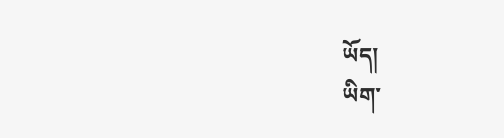ཡོད།
ཡིག་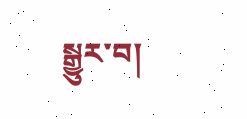སྒྱུར་བ།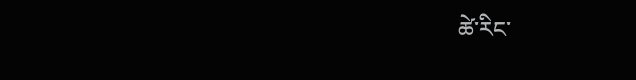ཚེ་རིང་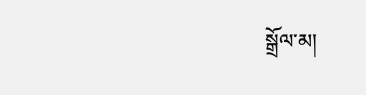སྒྲོལ་མ།